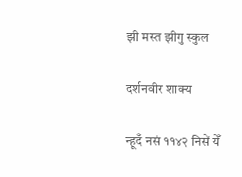झी मस्त झीगु स्कुल

दर्शनवीर शाक्य

न्हूदँ नसं ११४२ निसें येँ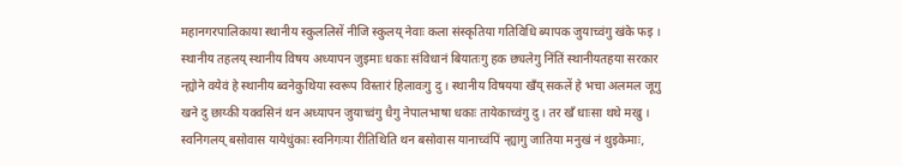महानगरपालिकाया स्थानीय स्कुललिसें नीजि स्कुलय् नेवाः कला संस्कृतिया गतिविधि ब्यापक जुयाच्वंगु खंके फइ । स्थानीय तहलय् स्थानीय विषय अध्यापन जुइमाः धकाः संविधानं बियातःगु हक छ्यलेगु निंतिं स्थानीयतहया सरकार न्ह्योने वयेवं हे स्थानीय ब्वनेकुथिया स्वरूप विस्तारं हिलावःगु दु । स्थानीय विषयया खँय् सकलें हे भचा अलमल जूगु खने दु छाय्की यक्वसिनं थन अध्यापन जुयाच्वंगु धैगु नेपालभाषा धकाः तायेकाच्वंगु दु । तर खँ धाःसा थथे मखु । स्वनिगलय् बसोवास यायेधुंकाः स्वनिगःया रीतिथिति थन बसोवास यानाच्वंपिं न्ह्यागु जातिया मनुखं नं थुइकेमाः,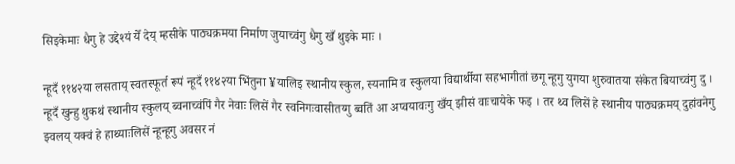सिइकेमाः धैगु हे उद्देश्यं येँ देय् म्हसीके पाठ्यक्रमया निर्माण जुयाच्वंगु धैगु खँ थुइके माः ।

न्हूदँ ११४२या लसताय् स्वतस्फूर्त रूपं न्हूदँ ११४२या भिंतुना ¥यालिइ स्थानीय स्कुल, स्यनामि व स्कुलया विद्यार्थीया सहभागीतां छगू न्हूगु युगया शुरुवातया संकेत बियाच्वंगु दु । न्हूदँ खुन्हु थुकथं स्थानीय स्कुलय् ब्वनाच्वंपिं गैर नेवाः लिसें गैर स्वनिगःवासीतय्गु ब्वतिं आ अप्वयावःगु खँय् झीसं वाःचायेके फइ । तर थ्व लिसें हे स्थानीय पाठ्यक्रमय् दुहांवनेगु झ्वलय् यक्वं हे हाथ्याःलिसें न्हून्हूगु अवसर नं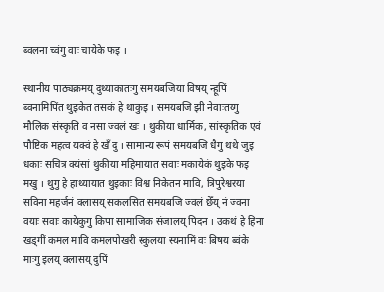ब्वलना च्वंगु वाः चायेके फइ ।

स्थानीय पाठ्यक्रमय् दुथ्याकातःगु समयबजिया विषय् न्हूपिं ब्वनामिपिंत थुइकेत तसकं हे थाकुइ । समयबजि झी नेवाःतय्गु मौलिक संस्कृति व नसा ज्वलं खः । थुकीया धार्मिक, सांस्कृतिक एवं पौष्टिक महत्व यक्वं हे खँ दु । सामान्य रूपं समयबजि धैगु थथे जुइ धकाः सचित्र क्यंसां थुकीया महिमायात सवाः मकायेकं थुइके फइ मखु । थुगु हे हाथ्यायात थुइकाः विश्व निकेतन मावि, त्रिपुरेश्वरया सविना महर्जनं क्लासय् सकलसित समयबजि ज्वलं छेँय् नं ज्वना वयाः सवाः कायेकुगु किपा सामाजिक संजालय् पिदन । उकथं हे हिना खड्गीं कमल मावि कमलपोखरी स्कुलया स्यनामिं वः बिषय ब्वंके माःगु इलय् क्लासय् दुपिं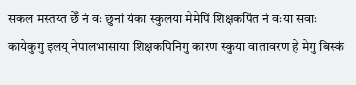सकल मस्तय्त छेँ नं वः छुनां यंका स्कुलया मेमेपिं शिक्षकपिंत नं वःया सवाः कायेकुगु इलय् नेपालभासाया शिक्षकपिनिगु कारण स्कुया वातावरण हे मेगु बिस्कं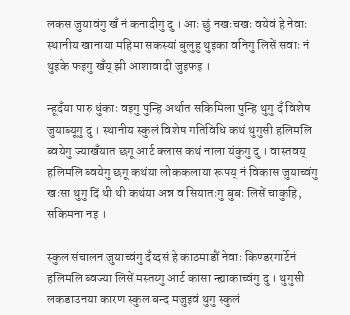लकस जुयावंगु खँ नं कनादीगु दु । आः छुं नखःचखः वयेवं हे नेवाः स्थानीय खानाया महिमा सकस्यां बुलुहु थुइका वनिगु लिसें सवाः नं थुइके फइगु खँय् झी आशावादी जुइफइ ।

न्हूदँया पारु धुंकाः वइगु पुन्हि अर्थात सकिमिला पुन्हि थुगु दँ विशेष जुयाब्यूगु दु । स्थानीय स्कुलं विशेष गतिविधि कथं थुगुसी हलिमलि ब्वयेगु ज्याखँयात छगू आर्ट क्लास कथं नाला यंकुगु दु । वास्तवय् हलिमलि ब्वयेगु छगू कथंया लोककलाया रूपय् नं विकास जुयाच्वंगु खःसा थुगु दिं थी थी कथंया अन्न व सियातःगु बुबः लिसें चाकुहि, सकिमना नइ ।

स्कुल संचालन जुयाच्वंगु दँय्दसं हे काठमाडौं नेवाः किण्डरगार्टेनं हलिमलि ब्वज्या लिसें मस्तय्गु आर्ट कासा न्ह्याकाच्वंगु दु । थुगुसी लकडाउनया कारण स्कुल बन्द मजुइवं थुगु स्कुलं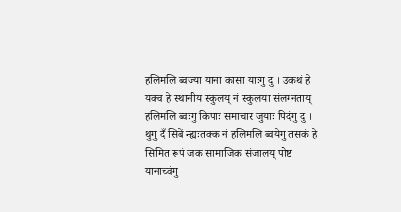हलिमलि ब्वज्या याना कासा याःगु दु । उकथं हे यक्व हे स्थानीय स्कुलय् नं स्कुलया संलग्नताय् हलिमलि ब्वःगु किपाः समाचार जुयाः पिदंगु दु । थुगु दँ सिबें न्ह्यःतक्क नं हलिमलि ब्वयेगु तसकं हे सिमित रूपं जक सामाजिक संजालय् पोष्ट यानाच्वंगु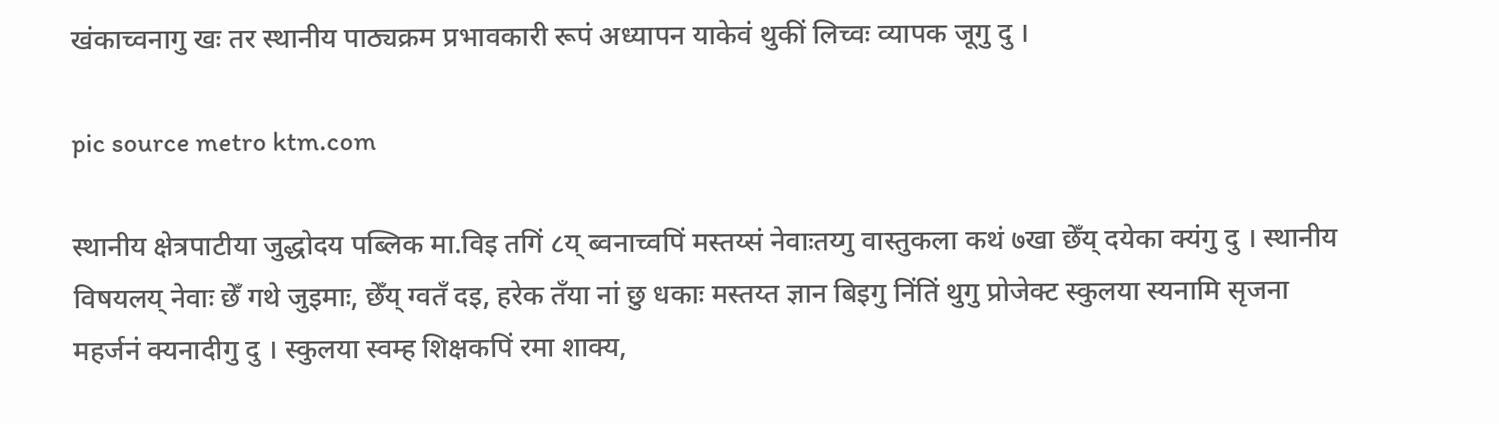खंकाच्वनागु खः तर स्थानीय पाठ्यक्रम प्रभावकारी रूपं अध्यापन याकेवं थुकीं लिच्वः व्यापक जूगु दु ।

pic source metro ktm.com

स्थानीय क्षेत्रपाटीया जुद्धोदय पब्लिक मा.विइ तगिं ८य् ब्वनाच्वपिं मस्तय्सं नेवाःतय्गु वास्तुकला कथं ७खा छेँय् दयेका क्यंगु दु । स्थानीय विषयलय् नेवाः छेँ गथे जुइमाः, छेँय् ग्वतँ दइ, हरेक तँया नां छु धकाः मस्तय्त ज्ञान बिइगु निंतिं थुगु प्रोजेक्ट स्कुलया स्यनामि सृजना महर्जनं क्यनादीगु दु । स्कुलया स्वम्ह शिक्षकपिं रमा शाक्य,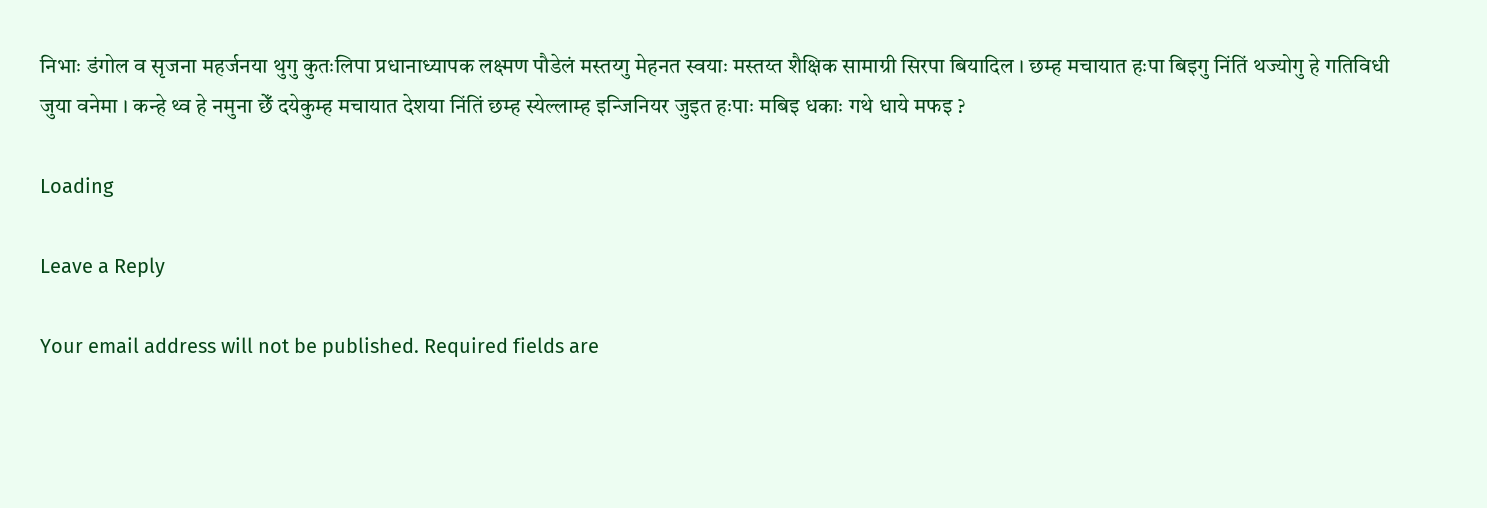निभाः डंगोल व सृजना महर्जनया थुगु कुतःलिपा प्रधानाध्यापक लक्ष्मण पौडेलं मस्तय्गु मेहनत स्वयाः मस्तय्त शैक्षिक सामाग्री सिरपा बियादिल । छम्ह मचायात हःपा बिइगु निंतिं थज्योगु हे गतिविधी जुया वनेमा । कन्हे थ्व हे नमुना छेँ दयेकुम्ह मचायात देशया निंतिं छम्ह स्येल्लाम्ह इन्जिनियर जुइत हःपाः मबिइ धकाः गथे धाये मफइ ?

Loading

Leave a Reply

Your email address will not be published. Required fields are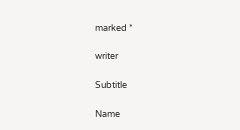marked *

writer

Subtitle

Name